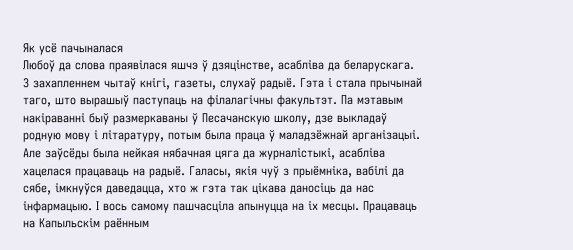Як усё пачыналася
Любоў да слова праявілася яшчэ ў дзяцінстве, асабліва да беларускага. З захапленнем чытаў кнігі, газеты, слухаў радыё. Гэта і стала прычынай таго, што вырашыў паступаць на філалагічны факультэт. Па мэтавым накіраванні быў размеркаваны ў Песачанскую школу, дзе выкладаў родную мову і літаратуру, потым была праца ў маладзёжнай арганізацыі. Але заўсёды была нейкая нябачная цяга да журналістыкі, асабліва хацелася працаваць на радыё. Галасы, якія чуў з прыёмніка, вабілі да сябе, імкнуўся даведацца, хто ж гэта так цікава даносіць да нас інфармацыю. І вось самому пашчасціла апынуцца на іх месцы. Працаваць на Капыльскім раённым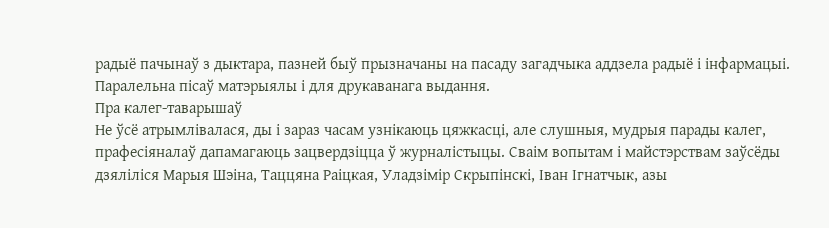радыё пачынаў з дыктара, пазней быў прызначаны на пасаду загадчыка аддзела радыё і інфармацыі. Паралельна пісаў матэрыялы і для друкаванага выдання.
Пра калег-таварышаў
Не ўсё атрымлівалася, ды і зараз часам узнікаюць цяжкасці, але слушныя, мудрыя парады калег, прафесіяналаў дапамагаюць зацвердзіцца ў журналістыцы. Сваім вопытам і майстэрствам заўсёды дзяліліся Марыя Шэіна, Таццяна Раіцкая, Уладзімір Скрыпінскі, Іван Ігнатчык, азы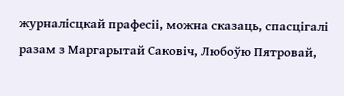журналісцкай прафесіі, можна сказаць, спасцігалі разам з Маргарытай Саковіч, Любоўю Пятровай,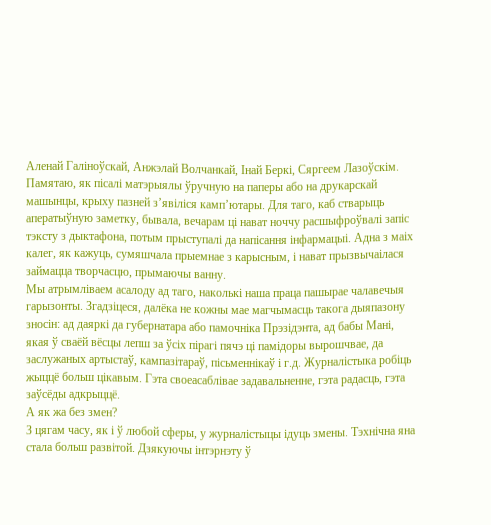Аленай Галіноўскай, Анжэлай Волчанкай, Інай Беркі, Сяргеем Лазоўскім. Памятаю, як пісалі матэрыялы ўручную на паперы або на друкарскай машынцы, крыху пазней з’явіліся камп’ютары. Для таго, каб стварыць аператыўную заметку, бывала, вечарам ці нават ноччу расшыфроўвалі запіс тэксту з дыктафона, потым прыступалі да напісання інфармацыі. Адна з маіх калег, як кажуць, сумяшчала прыемнае з карысным, і нават прызвычаілася займацца творчасцю, прымаючы ванну.
Мы атрымліваем асалоду ад таго, наколькі наша праца пашырае чалавечыя гарызонты. Згадзіцеся, далёка не кожны мае магчымасць такога дыяпазону зносін: ад даяркі да губернатара або памочніка Прэзідэнта, ад бабы Мані, якая ў сваёй вёсцы лепш за ўсіх пірагі пячэ ці памідоры вырошчвае, да заслужаных артыстаў, кампазітараў, пісьменнікаў і г.д. Журналістыка робіць жыццё больш цікавым. Гэта своеасаблівае задавальненне, гэта радасць, гэта заўсёды адкрыццё.
А як жа без змен?
З цягам часу, як і ў любой сферы, у журналістыцы ідуць змены. Тэхнічна яна стала больш развітой. Дзякуючы інтэрнэту ў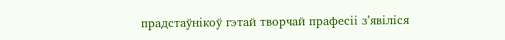прадстаўнікоў гэтай творчай прафесіі з’явіліся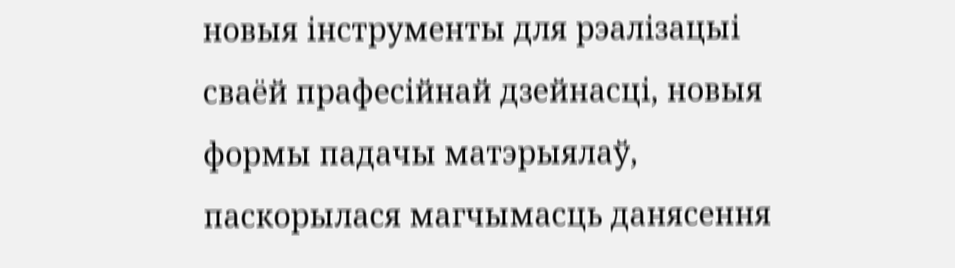новыя інструменты для рэалізацыі сваёй прафесійнай дзейнасці, новыя формы падачы матэрыялаў, паскорылася магчымасць данясення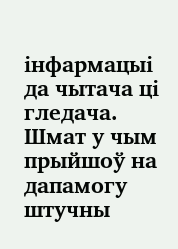інфармацыі да чытача ці гледача. Шмат у чым прыйшоў на дапамогу штучны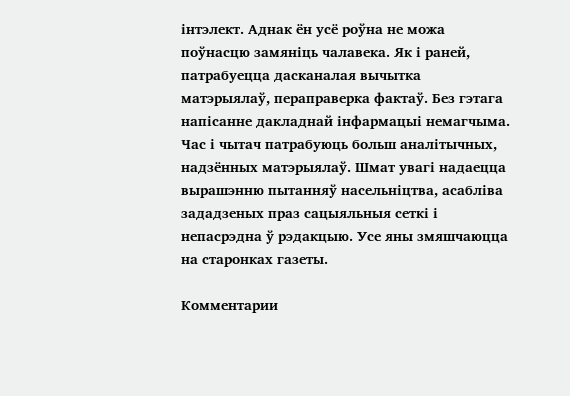інтэлект. Аднак ён усё роўна не можа поўнасцю замяніць чалавека. Як і раней, патрабуецца дасканалая вычытка матэрыялаў, пераправерка фактаў. Без гэтага напісанне дакладнай інфармацыі немагчыма. Час і чытач патрабуюць больш аналітычных, надзённых матэрыялаў. Шмат увагі надаецца вырашэнню пытанняў насельніцтва, асабліва зададзеных праз сацыяльныя сеткі і непасрэдна ў рэдакцыю. Усе яны змяшчаюцца на старонках газеты.

Комментарии